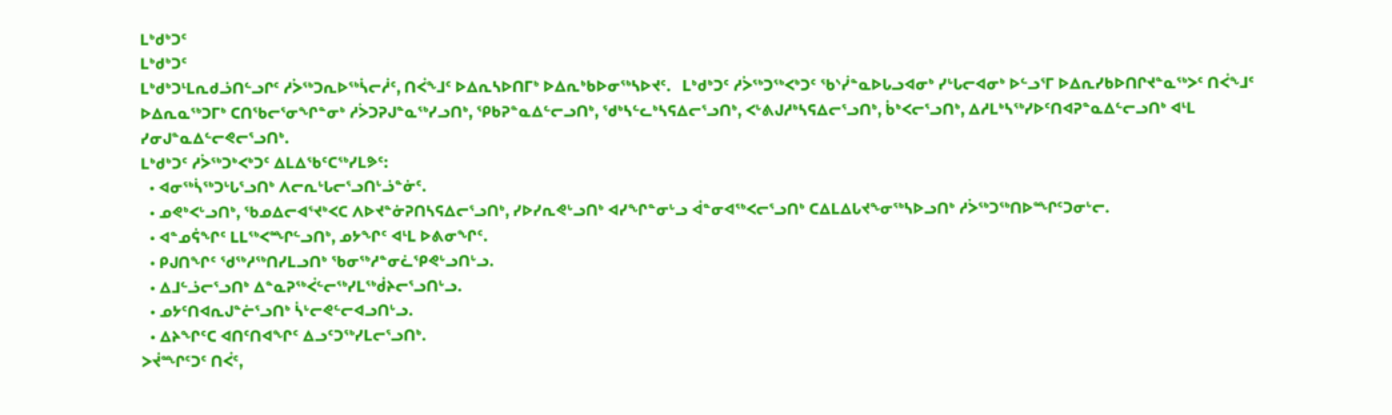ᒪᒃᑯᒃᑐᑦ
ᒪᒃᑯᒃᑐᑦ
ᒪᒃᑯᒃᑐᒻᒪᕆᑯᓘᑎᓪᓗᒋᑦ ᓱᐴᖅᑐᕆᐅᖅᓵᓕᓲᑦ, ᑎᐹᖕᒧᑦ ᐅᐃᕆᓴᐅᑎᒥᒃ ᐅᐃᕆᒃᑲᐅᓂᖅᓴᐅᔪᑦ.   ᒪᒃᑯᒃᑐᑦ ᓱᐴᖅᑐᖅᐸᒃᑐᑦ ᖃᔅᓰᓐᓇᐅᒐᓗᐊᓂᒃ ᓯᒡᒐᓕᐊᓂᒃ ᐅᓪᓗᕐᒥ ᐅᐃᕆᓯᑲᐅᑎᒋᔪᓐᓇᖅᐳᑦ ᑎᐹᖕᒧᑦ ᐅᐃᕆᓇᖅᑐᒥᒃ ᑕᑎᖃᓕᕐᓂᖏᓐᓂᒃ ᓱᐴᑐᕈᒍᓐᓇᖅᓯᓗᑎᒃ, ᕿᑲᕈᓐᓇᐃᓪᓕᓗᑎᒃ, ᖁᒃᓴᓪᓚᒃᓴᕋᐃᓕᕐᓗᑎᒃ, ᐸᒡᕕᒍᓱᒃᓴᕋᐃᓕᕐᓗᑎᒃ, ᑳᒃᐸᓕᕐᓗᑎᒃ, ᐃᓱᒪᒃᓴᖅᓯᐅᑦᑎᐊᕈᓐᓇᐃᓪᓕᓗᑎᒃ ᐊᒻᒪ ᓯᓂᒍᓐᓇᐃᓪᓕᕙᓕᕐᓗᑎᒃ.
ᒪᒃᑯᒃᑐᑦ ᓱᐴᖅᑐᒃᐸᒃᑐᑦ ᐃᒪᐃᖃᑦᑕᖅᓯᒪᕗᑦ:
  • ᐊᓂᖅᓵᖅᑐᒡᒐᕐᓗᑎᒃ ᐱᓕᕆᒡᒐᓕᕐᓗᑎᒡᓘᓐᓃᑦ.
  • ᓄᕙᒃᐸᒡᓗᑎᒃ, ᖃᓄᐃᓕᐊᕐᔪᒃᐸᑕ ᐱᐅᔪᓐᓃᕈᑎᓴᕋᐃᓕᕐᓗᑎᒃ, ᓯᐅᓯᕆᕙᒡᓗᑎᒃ ᐊᓯᖏᓐᓂᒡᓗ ᐋᓐᓂᐊᖅᐸᓕᕐᓗᑎᒃ ᑕᐃᒪᐃᒐᔪᖕᓂᖅᓴᐅᓗᑎᒃ ᓱᐴᖅᑐᖅᑎᐅᙱᑦᑐᓂᒡᓕ.
  • ᐊᓐᓄᕌᖏᑦ ᒪᒪᖅᐸᙱᓪᓗᑎᒃ, ᓄᔭᖏᑦ ᐊᒻᒪ ᐅᕕᓂᖏᑦ.
  • ᑭᒍᑎᖏᑦ ᖁᖅᓱᖅᑎᓯᒪᓗᑎᒃ ᖃᓂᖅᓱᓐᓂᓛᕿᕙᒡᓗᑎᒡᓗ.
  • ᐃᒧᓪᓘᓕᕐᓗᑎᒃ ᐃᓐᓇᕈᖅᐹᓪᓕᖅᓯᒪᖅᑰᔨᓕᕐᓗᑎᒡᓗ.
  • ᓄᔭᑦᑎᐊᕆᒍᓐᓖᕐᓗᑎᒃ ᓵᒡᓕᕙᓪᓕᐊᓗᑎᒡᓗ.
  • ᐃᔨᖏᑦᑕ ᐊᑎᑦᑎᐊᖏᑦ ᐃᓗᑦᑐᖅᓯᒪᓕᕐᓗᑎᒃ.
ᐳᔫᙱᑦᑐᑦ ᑎᐹᑦ,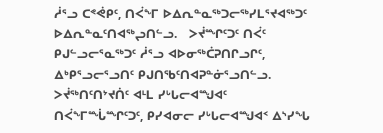ᓲᕐᓗ ᑕᕝᕚᑭᑦ, ᑎᐹᖕᒥ ᐅᐃᕆᓐᓇᖅᑐᓕᖅᓯᒪᕐᔪᐊᖅᑐᑦ ᐅᐃᕆᓐᓇᑦᑎᐊᖅᖢᑎᓪᓗ.   ᐳᔫᙱᑦᑐᑦ ᑎᐹᑦ ᑭᒍᓪᓗᓕᕐᓇᖅᑐᑦ ᓲᕐᓗ ᐊᐅᓂᖅᑖᕈᑎᒋᓗᒋᑦ, ᐃᒃᑭᕐᓗᓕᕐᓗᑎᑦ ᑭᒍᑎᖃᑦᑎᐊᕈᓐᓃᕐᓗᑎᓪᓗ.
ᐳᔫᖅᑎᑦᑎᔾᔪᑏᑦ ᐊᒻᒪ ᓯᒡᒐᓕᐊᙳᐊᑦ ᑎᐹᖕᒥᙶᙱᑦᑐᑦ, ᑭᓯᐊᓂᓕ ᓯᒡᒐᓕᐊᙳᐊᑉ ᐃᔅᓯᖓ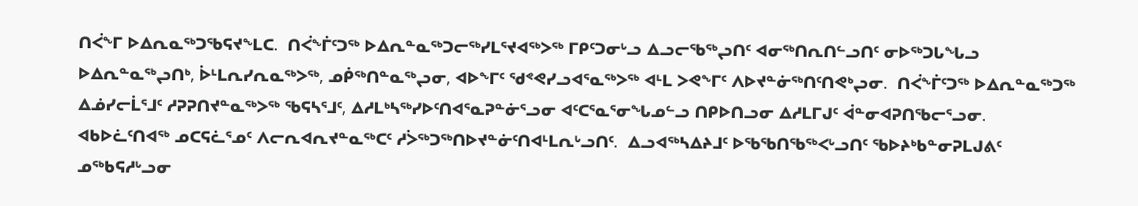ᑎᐹᖕᒥ ᐅᐃᕆᓇᖅᑐᖃᕋᔪᖕᒪᑕ.  ᑎᐹᖕᒦᑦᑐᖅ ᐅᐃᕆᓐᓇᖅᑐᓕᖅᓯᒪᕐᔪᐊᖅᐳᖅ ᒥᑭᑦᑐᓂᒡᓗ ᐃᓗᓕᖃᖅᖢᑎᑦ ᐊᓂᖅᑎᕆᑎᓪᓗᑎᑦ ᓂᐅᖅᑐᒐᖓᓗ ᐅᐃᕆᓐᓇᖅᖢᑎᒃ, ᐆᒻᒪᕆᓯᕆᓇᖅᐳᖅ, ᓄᑮᖅᑎᓐᓇᖅᖢᓂ, ᐊᐅᖕᒥᑦ ᖁᕝᕙᓯᓗᐊᕐᓇᖅᐳᖅ ᐊᒻᒪ ᐳᕙᖕᒥᑦ ᐱᐅᔪᓐᓃᖅᑎᑦᑎᕙᒃᖢᓂ.  ᑎᐹᖕᒦᑦᑐᖅ ᐅᐃᕆᓐᓇᖅᑐᖅ ᐃᓅᓯᓕᒫᕐᒧᑦ ᓱᕈᕈᑎᔪᓐᓇᖅᐳᖅ ᖃᕋᓴᕐᒧᑦ, ᐃᓱᒪᒃᓴᖅᓯᐅᑦᑎᐊᕐᓇᕈᓐᓃᕐᓗᓂ ᐊᑦᑕᕐᓇᕐᓂᖓᓄᓪᓗ ᑎᑭᐅᑎᓗᓂ ᐃᓱᒪᒥᒍᑦ ᐋᓐᓂᐊᕈᑎᖃᓕᕐᓗᓂ.
ᐊᑲᐅᓛᑦᑎᐊᖅ ᓄᑕᕋᓛᕐᓄᑦ ᐱᓕᕆᐊᕆᔪᓐᓇᖅᑕᑦ ᓱᐴᖅᑐᖅᑎᐅᔪᓐᓃᑦᑎᐊᒻᒪᕆᒡᓗᑎᑦ.  ᐃᓗᐊᖅᓴᐃᔨᒧᑦ ᐅᖃᖃᑎᖃᖅᐸᒡᓗᑎᑦ ᖃᐅᔨᒃᑲᓐᓂᕈᒪᒍᕕᑦ ᓄᖅᑲᕋᓱᒡᓗᓂ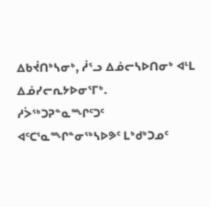ᐃᑲᔫᑎᒃᓴᓂᒃ, ᓲᕐᓗ ᐃᓅᓕᓴᐅᑎᓂᒃ ᐊᒻᒪ ᐃᓅᓯᓕᕆᔭᐅᓂᕐᒥᒃ.  ᓱᐴᖅᑐᕈᓐᓇᙱᑦᑐᑦ ᐊᑦᑕᕐᓇᙱᓐᓂᖅᓴᐅᕗᑦ ᒪᒃᑯᒃᑐᓄᑦ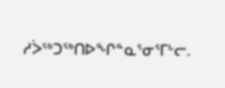ᓱᐴᖅᑐᖅᑎᐅᖏᓐᓇᕐᓂᕐᒥᒡᓕ.